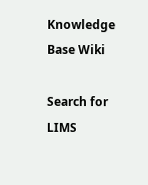Knowledge Base Wiki

Search for LIMS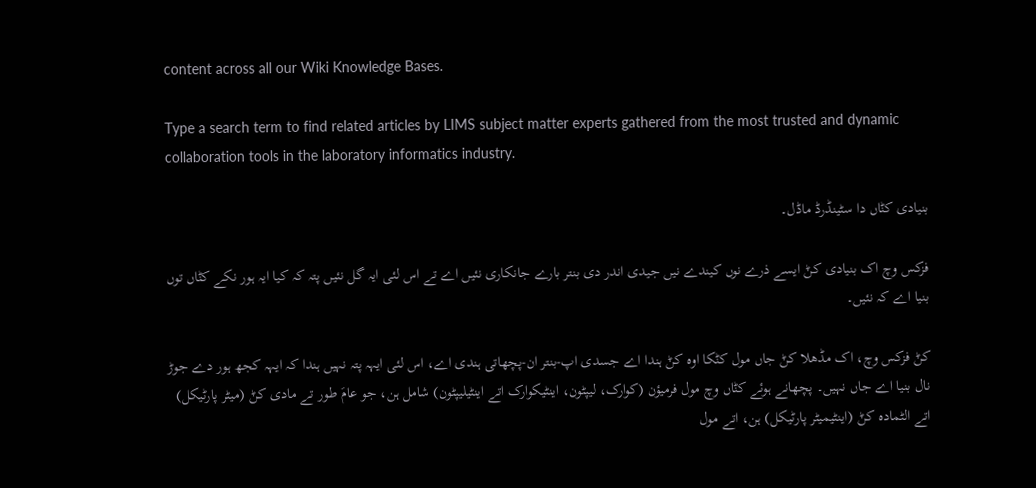content across all our Wiki Knowledge Bases.

Type a search term to find related articles by LIMS subject matter experts gathered from the most trusted and dynamic collaboration tools in the laboratory informatics industry.

بنیادی کݨاں دا سٹینڈرڈ ماڈل۔

فزکس وچ اک بنیادی کݨ ایسے ذرے نوں کیندے نیں جیدی اندر دی بنتر بارے جانکاری نئیں اے تے اس لئی ایہ گل نئیں پتہ کہ کیا ایہ ہور نکے کݨاں توں بنیا اے کہ نئیں۔

کݨ فزکس وچ، اک مڈھلا کݨ جاں مول کݨکا اوہ کݨ ہندا اے جسدی اپ-بنتر ان-پچھاتی ہندی اے، اس لئی ایہہ پتہ نہیں ہندا کہ ایہہ کجھ ہور دے جوڑ نال بنیا اے جاں نہیں۔ پچھانے ہوئے کݨاں وچ مول فرمیؤن (کوارک، لیپٹون، اینٹیکوارک اتے اینٹیلیپٹون) شامل ہن، جو عامَ طور تے مادی کݨ (میٹر پارٹیکل) اتے الٹمادہ کݨ (اینٹیمیٹر پارٹیکل) ہن، اتے مول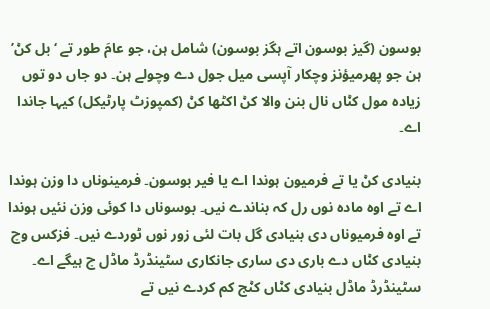بوسون (گیز بوسون اتے ہگز بوسون) شامل ہن، جو عامَ طور تے ‘بل کݨ’ ہن جو پھرمیؤنز وچکار آپسی میل جول دے وچولے ہن۔ دو جاں دو توں زیادہ مول کݨاں نال بنن والا کݨ اکٹھا کݨ (کمپوزٹ پارٹیکل) کیہا جاندا اے۔

بنیادی کݨ یا تے فرمیون ہوندا اے یا فیر بوسون۔ فرمینوناں دا وزن ہوندا اے تے اوہ مادہ نوں رل کہ بناندے نیں۔ بوسوناں دا کوئی وزن نئیں ہوندا تے اوہ فرمیوناں دی بنیادی گل بات لئی زور نوں ٹوردے نیں۔ فزکس وچ بنیادی کݨاں دے باری دی ساری جانکاری سٹینڈرڈ ماڈل چ ہیگے اے۔ سٹینڈرڈ ماڈل بنیادی کݨاں کݨج کم کردے نیں تے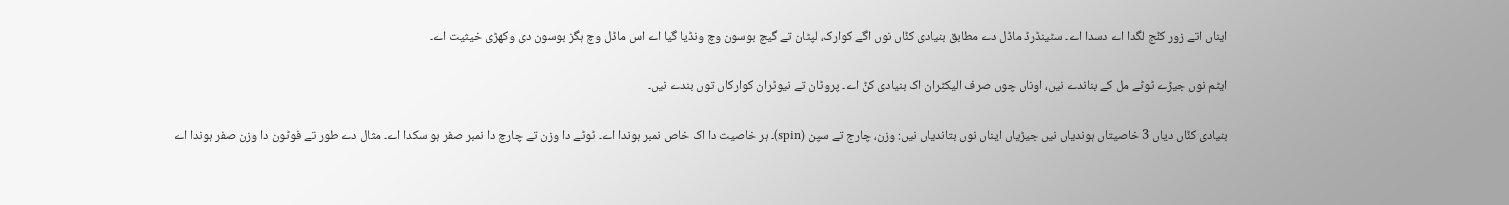ایناں اتے زور کݨج لگدا اے دسدا اے۔ سٹینڈرڈ ماڈل دے مطابق بنیادی کݨاں نوں اگے کوارک، لپٹان تے گیچ بوسون وچ ونڈیا گیا اے اس ماڈل وچ ہگز بوسون دی وکھڑی خیثیت اے۔

ایٹم نوں جیڑے ٹوٹے مل کے بناندے نیں، اوناں چوں صرف الیکٹران اک بنیادی کݨ اے۔ پروٹان تے نیوٹران کوارکاں توں بندے نيں۔

بنیادی کݨاں دیاں 3 خاصیتاں ہوندیاں نیں جیڑیاں ایناں نوں بتاندیاں نیں: وزن، چارج تے سپن (spin)۔ ہر خاصیت دا اک خاص نمبر ہوندا اے۔ ٹوٹے دا وزن تے چارچ دا نمبر صفر ہو سکدا اے۔ مثال دے طور تے فوٹون دا وزن صفر ہوندا اے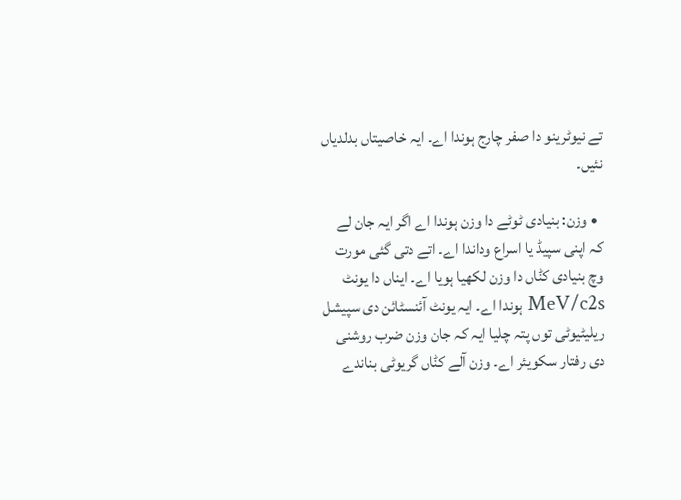تے نیوٹرینو دا صفر چارج ہوندا اے۔ ایہ خاصیتاں بدلدیاں نئیں۔

  • وزن: بنیادی ٹوٹے دا وزن ہوندا اے اگر ایہ جان لے کہ اپنی سپیڈ یا اسراع وداندا اے۔ اتے دتی گئی مورت وچ بنیادی کݨاں دا وزن لکھیا ہویا اے۔ ایناں دا یونٹ MeV/c2s ہوندا اے۔ ایہ یونٹ آئنسٹائن دی سپیشل ریلیٹیوٹی توں پتہ چلیا ایہ کہ جان وزن ضرب روشنی دی رفتار سکویئر اے۔ وزن آلے کݨاں گریوٹی بناندے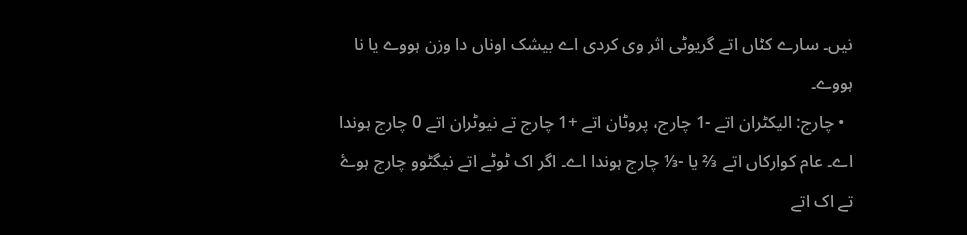نيں۔ سارے کݨاں اتے گریوٹی اثر وی کردی اے بیشک اوناں دا وزن ہووے یا نا ہووے۔
  • چارج: الیکٹران اتے -1 چارج، پروٹان اتے +1 چارج تے نیوٹران اتے 0 چارج ہوندا اے۔ عام کوارکاں اتے ⅔ یا -⅓ چارج ہوندا اے۔ اگر اک ٹوٹے اتے نیگٹوو چارج ہوۓ تے اک اتے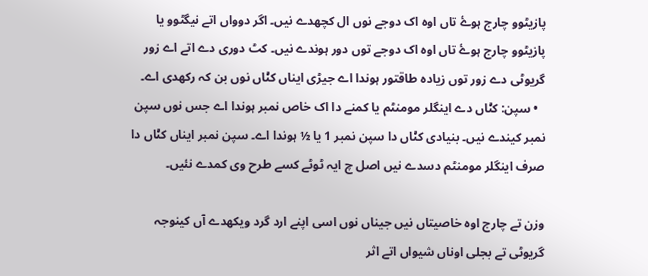پازیٹوو چارج ہوۓ تاں اوہ اک دوجے نوں ال کچھدے نیں۔ اگر دوواں اتے نیگٹوو یا پازیٹوو چارج ہوۓ تاں اوہ اک دوجے توں دور ہوندے نیں۔ کٹ دوری دے اتے اے زور گریوٹی دے زور توں زیادہ طاقتور ہوندا اے جیڑی ایناں کݨاں نوں بن کہ رکھدی اے۔
  • سپن: کݨاں دے اینگلر مومنٹم یا کمنے دا اک خاص نمبر ہوندا اے جس نوں سپن نمبر کیندے نیں۔ بنیادی کݨاں دا سپن نمبر 1 یا ½ ہوندا اے۔ سپن نمبر ایناں کݨاں دا صرف اینگلر مومنٹم دسدے نیں اصل چ ایہ ٹوٹے کسے طرح وی کمدے نئیں۔

وزن تے چارج اوہ خاصیتاں نیں جیناں نوں اسی اپنے ارد گرد ویکھدے آں کینوجہ گریوٹی تے بجلی اوناں شیواں اتے اثر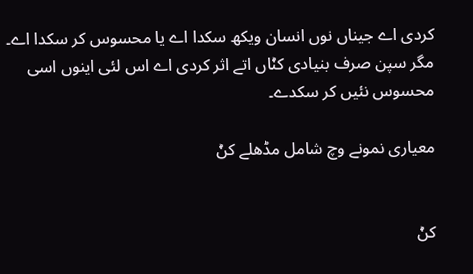کردی اے جیناں نوں انسان ویکھ سکدا اے یا محسوس کر سکدا اے۔ مگر سپن صرف بنیادی کݨاں اتے اثر کردی اے اس لئی اینوں اسی محسوس نئیں کر سکدے۔

معیاری نمونے وچ شامل مڈھلے کݨ


کݨ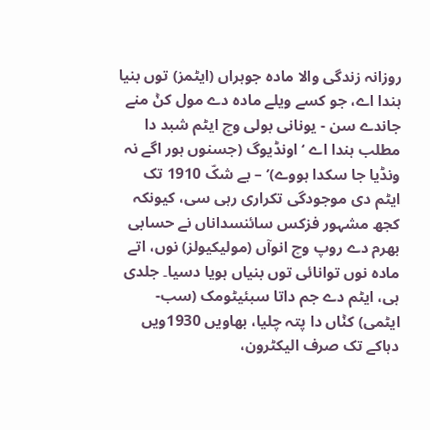روزانہ زندگی والا مادہ جوہراں (ایٹمز) توں بنیا ہندا اے، جو کسے ویلے مادہ دے مول کݨ منے جاندے سن - یونانی بولی وچ ایٹم شبد دا مطلب ہندا اے ‘اونڈیوگ (جسنوں ہور اگے نہ ونڈیا جا سکدا ہووے)’ – بے شکّ 1910 تک ایٹم دی موجودگی تکراری رہی سی، کیونکہ کجھ مشہور فزکس سائنسداناں نے حسابی بھرم دے روپ وچ انوآں (مولیکیولز) نوں، اتے مادہ نوں توانائی توں بنیاں ہویا دسیا۔ جلدی ہی، ایٹم دے جم داتا سبئیٹومک (سب-ایٹمی) کݨاں دا پتہ چلیا، بھاویں 1930ویں دہاکے تک صرف الیکٹرون،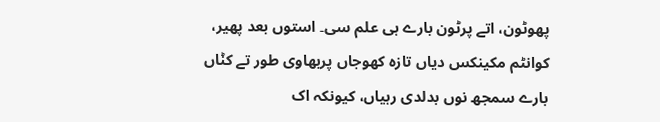پھوٹون، اتے پرٹون بارے ہی علم سی۔ استوں بعد پھیر، کوانٹم مکینکس دیاں تازہ کھوجاں پربھاوی طور تے کݨاں بارے سمجھ نوں بدلدی رہیاں، کیونکہ اک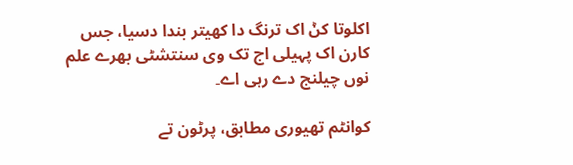اکلوتا کݨ اک ترنگ دا کھیتر بندا دسیا، جس کارن اک پہیلی اج تک وی سنتشٹی بھرے علم نوں چیلنج دے رہی اے۔

کوانٹم تھیوری مطابق، پرٹون تے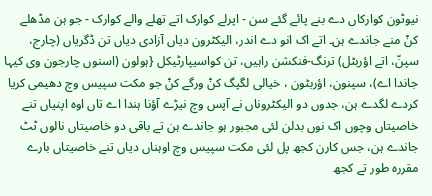نیوٹون کوارکاں دے بنے پائے گئے سن - اپرلے کوارک اتے تھلے والے کوارک - جو ہن مڈھلے کݨ منے جاندے ہن۔ اتے اک انو دے اندر، الیکٹرون دیاں آزادی دیاں تن ڈگریاں (چارج، سپنّ، اتے اؤربٹل) ترنگ-فنکشن راہیں، تن کواسیپارٹیکل {ہولون (اسنوں چارجون وی کیہا جاندا اے)، سپنون، اؤربٹون ، خیالی لگپگ کݨ ورگے کݨ جو مکت سپیس وچ دھیمی کریا کردے لگدے ہن، جدوں دو الیکٹروناں نے آپس وچ نیڑے آؤنا ہندا اے تاں اوہ اپنیاں تنے خاصیتاں وچوں اک نوں بدلن لئی مجبور ہو جاندے ہن تے باقی دو خاصیتاں نالوں ٹٹ جاندے ہن، جس کارن کجھ پل لئی مکت سپیس وچ اوہناں دیاں تنے خاصیتاں بارے مقررہ طور تے کجھ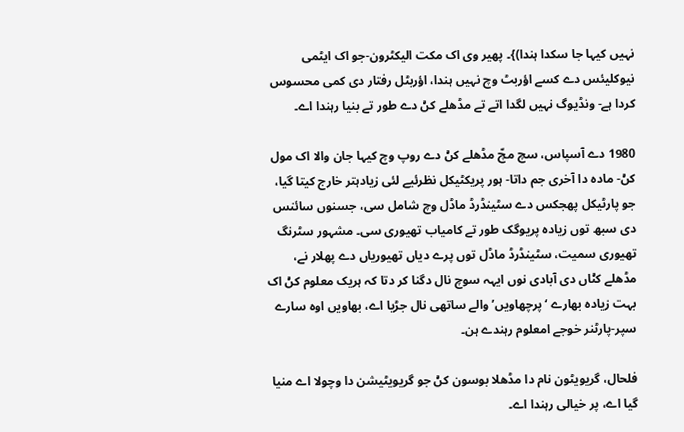نہیں کیہا جا سکدا ہندا)}۔ پھیر وی اک مکت الیکٹرون-جو اک ایٹمی نیوکلیئس دے کسے اؤربٹ وچ نہیں ہندا، اؤربٹل رفتار دی کمی محسوس کردا ہے- ونڈیوگ نہیں لگدا اتے تے مڈھلے کݨ دے طور تے بنیا رہندا اے۔

1980 دے آسپاس، سچ مچّ مڈھلے کݨ دے روپ وچ کیہا جان والا اک مول کݨ- مادہ دا آخری جم داتا- ہور پریکٹیکل نظرئیے لئی زیادہتر خارج کیتا گیا، جو پارٹیکل پھجکس دے سٹینڈرڈ ماڈل وچ شامل سی، جسنوں سائنس دی سبھ توں زیادہ پریوگک طور تے کامیاب تھیوری سی۔ مشہور سٹرنگ تھیوری سمیت، سٹینڈرڈ ماڈل توں پرے دیاں تھیوریاں دے پھلار نے، مڈھلے کݨاں دی آبادی نوں ایہہ سوچ نال دگنا کر دتا کہ ہریک معلوم کݨ اک بہت زیادہ بھارے ‘پرچھاویں’ والے ساتھی نال جڑیا اے، بھاویں اوہ سارے سپر-پارٹنر خوجے امعلوم رہندے ہن۔

فلحال، گریویٹون نام دا مڈھلا بوسون کݨ جو گریویٹیشن دا وچولا اے منیا گیا اے، پر خیالی رہندا اے۔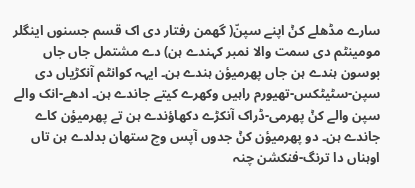سارے مڈھلے کݨ اپنے سپنّ( گھمن رفتار دی اک قسم جسنوں اینگلر مومینٹم دی سمت والا نمبر کہندے ہن) دے مشتمل جاں جاں بوسون ہندے ہن جاں پھرمیؤن ہندے ہن۔ ایہہ کوانٹم آنکڑیاں دی سپن-سٹیٹکس-تھیورم راہیں وکھرے کیتے جاندے ہن۔ ادھے-انک والے سپن والے کݨ پھرمی-ڈراک آنکڑے دکھاؤندے ہن تے پھرمیؤن کاے جاندے ہن۔ دو پھرمیؤن کݨ جدوں آپس وچ ستھان بدلدے ہن تاں اوہناں دا ترنگ-فنکشن چنہ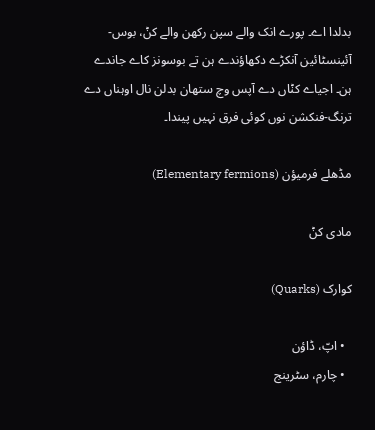بدلدا اے۔ پورے انک والے سپن رکھن والے کݨ، بوس-آئینسٹائین آنکڑے دکھاؤندے ہن تے بوسونز کاے جاندے ہن۔ اجیاے کݨاں دے آپس وچ ستھان بدلن نال اوہناں دے ترنگ-فنکشن نوں کوئی فرق نہیں پیندا۔

مڈھلے فرمیؤن (Elementary fermions)

مادی کݨ

کوارک (Quarks)

  • اپّ، ڈاؤن
  • چارم، سٹرینج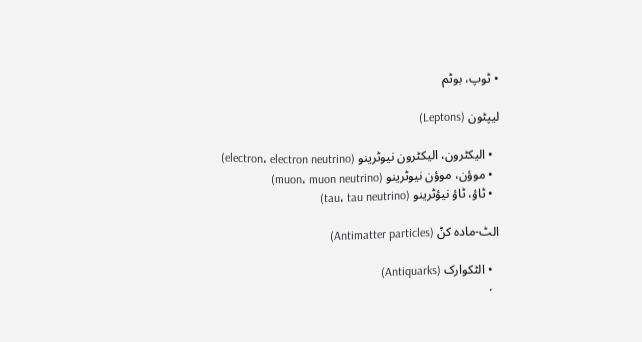• ٹوپ، بوٹم

لیپٹون (Leptons)

  • الیکٹرون، الیکٹرون نیوٹرینو (electron، electron neutrino)
  • موؤن، موؤن نیوٹرینو (muon، muon neutrino)
  • ٹاؤ، ٹاؤ نیؤٹرینو (tau، tau neutrino)

الٹ-مادہ کݨ (Antimatter particles)

  • الٹکوارک (Antiquarks)
  •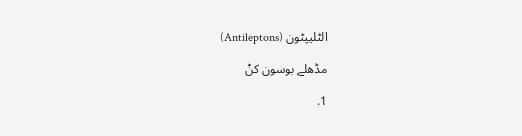الٹلیپٹون (Antileptons)

مڈھلے بوسون کݨ

1.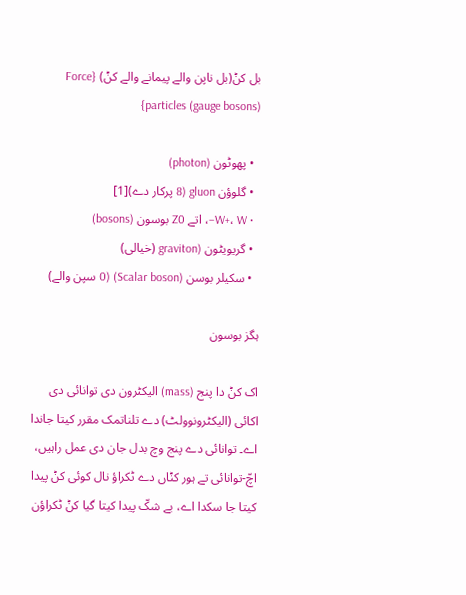بل کݨ(بل ناپن والے پیمانے والے کݨ) {Force particles (gauge bosons)}

  • پھوٹون (photon)
  • گلوؤن gluon (8 پرکار دے)[1]
  • W+، W−، اتے Z0 بوسون (bosons)
  • گریویٹون (graviton (خیالی)
  • سکیلر بوسن (Scalar boson) (0 سپن والے)

ہگز بوسون

اک کݨ دا پنج (mass) الیکٹرون دی توانائی دی اکائی (الیکٹرونوولٹ) دے تلناتمک مقرر کیتا جاندا اے۔ توانائی دے پنج وچ بدل جان دی عمل راہیں، اچّ-توانائی تے ہور کݨاں دے ٹکراؤ نال کوئی کݨ پیدا کیتا جا سکدا اے، بے شکّ پیدا کیتا گیا کݨ ٹکراؤن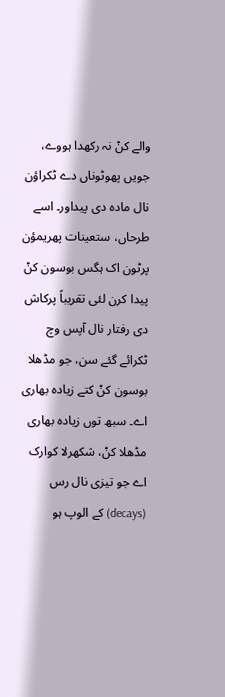والے کݨ نہ رکھدا ہووے، جویں پھوٹوناں دے ٹکراؤن نال مادہ دی پیداور۔ اسے طرحاں، ستعینات پھریمؤن پرٹون اک ہگس بوسون کݨ پیدا کرن لئی تقریباً پرکاش دی رفتار نال آپس وچ ٹکرائے گئے سن، جو مڈھلا بوسون کݨ کتے زیادہ بھاری اے۔ سبھ توں زیادہ بھاری مڈھلا کݨ، شکھرلا کوارک اے جو تیزی نال رس (decays) کے الوپ ہو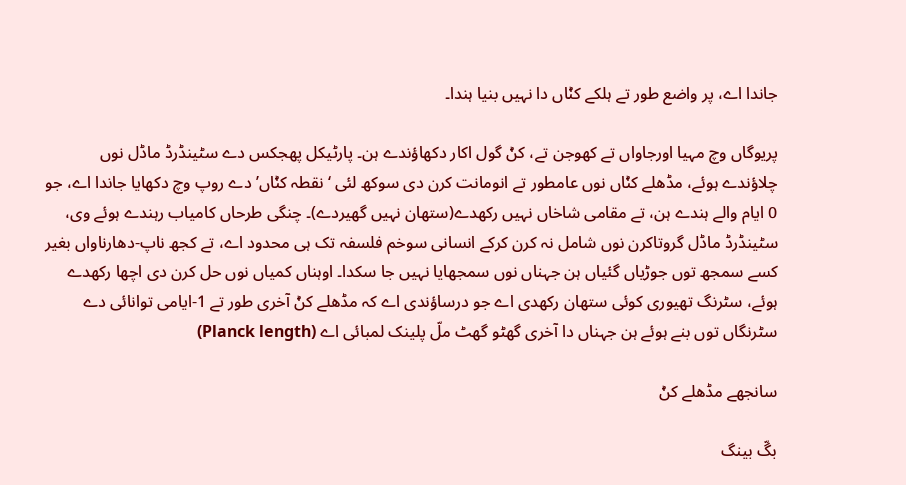جاندا اے، پر واضع طور تے ہلکے کݨاں دا نہیں بنیا ہندا۔

پریوگاں وچ مہیا اورجاواں تے کھوجن تے، کݨ گول اکار دکھاؤندے ہن۔ پارٹیکل پھجکس دے سٹینڈرڈ ماڈل نوں چلاؤندے ہوئے، مڈھلے کݨاں نوں عامطور تے انومانت کرن دی سوکھ لئی ‘نقطہ کݨاں’ دے روپ وچ دکھایا جاندا اے، جو 0 ایام والے ہندے ہن، تے مقامی شاخاں نہیں رکھدے(ستھان نہیں گھیردے)۔ چنگی طرحاں کامیاب رہندے ہوئے وی، سٹینڈرڈ ماڈل گروتاکرن نوں شامل نہ کرن کرکے انسانی سوخم فلسفہ تک ہی محدود اے، تے کجھ ناپ-دھارناواں بغیر کسے سمجھ توں جوڑیاں گئیاں ہن جہناں نوں سمجھایا نہیں جا سکدا۔ اوہناں کمیاں نوں حل کرن دی اچھا رکھدے ہوئے، سٹرنگ تھیوری کوئی ستھان رکھدی اے جو درساؤندی اے کہ مڈھلے کݨ آخری طور تے 1-ایامی توانائی دے سٹرنگاں توں بنے ہوئے ہن جہناں دا آخری گھٹو گھٹ ملّ پلینک لمبائی اے (Planck length)

سانجھے مڈھلے کݨ

بگّ بینگ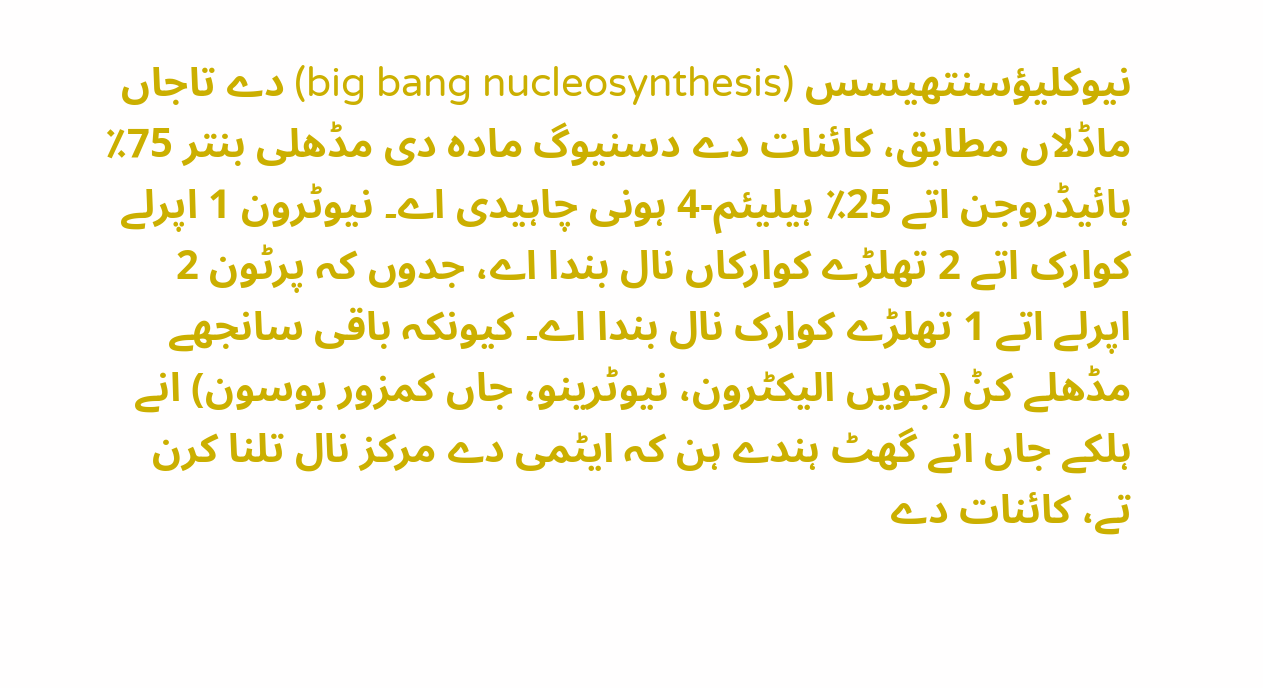نیوکلیؤسنتھیسس (big bang nucleosynthesis) دے تاجاں ماڈلاں مطابق، کائنات دے دسنیوگ مادہ دی مڈھلی بنتر 75٪ ہائیڈروجن اتے 25٪ ہیلیئم-4 ہونی چاہیدی اے۔ نیوٹرون 1 اپرلے کوارک اتے 2 تھلڑے کوارکاں نال بندا اے، جدوں کہ پرٹون 2 اپرلے اتے 1 تھلڑے کوارک نال بندا اے۔ کیونکہ باقی سانجھے مڈھلے کݨ (جویں الیکٹرون، نیوٹرینو، جاں کمزور بوسون) انے ہلکے جاں انے گھٹ ہندے ہن کہ ایٹمی دے مرکز نال تلنا کرن تے، کائنات دے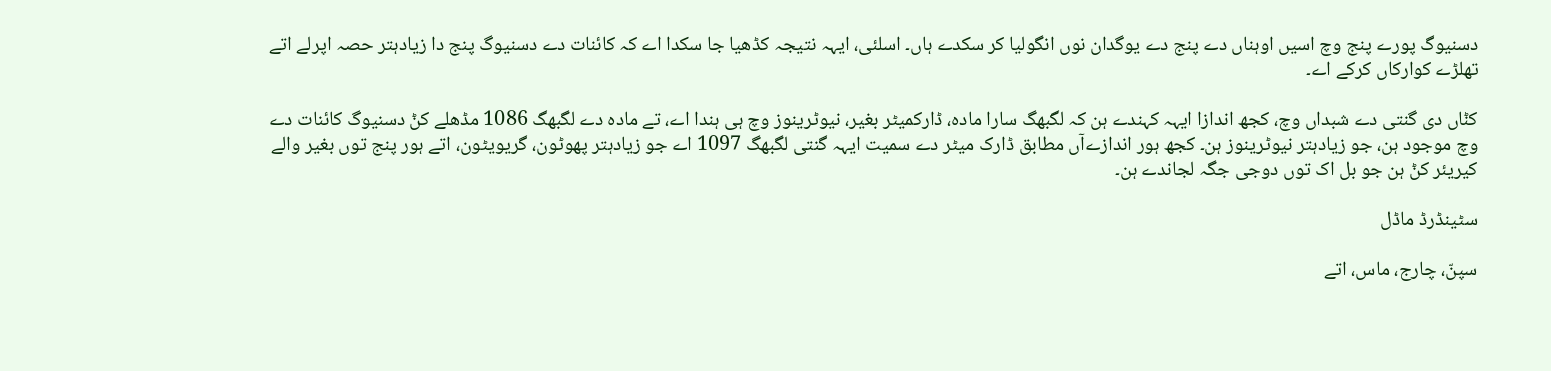دسنیوگ پورے پنج وچ اسیں اوہناں دے پنج دے یوگدان نوں انگولیا کر سکدے ہاں۔ اسلئی، ایہہ نتیجہ کڈھیا جا سکدا اے کہ کائنات دے دسنیوگ پنج دا زیادہتر حصہ اپرلے اتے تھلڑے کوارکاں کرکے اے۔

کݨاں دی گنتی دے شبداں وچ، کجھ اندازا ایہہ کہندے ہن کہ لگبھگ سارا مادہ، ڈارکمیٹر بغیر، نیوٹرینوز وچ ہی ہندا اے، تے مادہ دے لگبھگ 1086 مڈھلے کݨ دسنیوگ کائنات دے وچ موجود ہن، جو زیادہتر نیوٹرینوز ہن۔ کجھ ہور اندازےآں مطابق ڈارک میٹر دے سمیت ایہہ گنتی لگبھگ 1097 اے جو زیادہتر پھوٹون، گریویٹون، اتے ہور پنج توں بغیر والے کیریئر کݨ ہن جو بل اک توں دوجی جگہ لجاندے ہن۔

سٹینڈرڈ ماڈل

سپنّ، چارج، ماس، اتے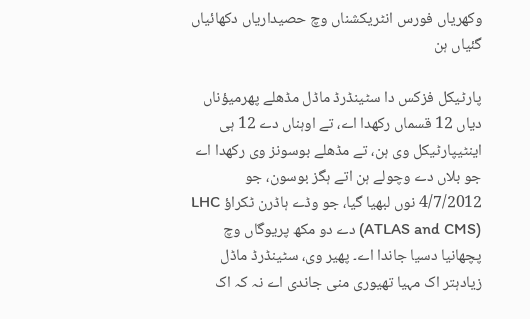وکھریاں فورس انٹریکشناں وچ حصیداریاں دکھائیاں گئیاں ہن

پارٹیکل فزکس دا سٹینڈرڈ ماڈل مڈھلے پھرمیؤناں دیاں 12 قسماں رکھدا اے، تے اوہناں دے 12 ہی اینٹیپارٹیکل وی ہن، تے مڈھلے بوسونز وی رکھدا اے جو بلاں دے وچولے ہن اتے ہگز بوسون، جو 4/7/2012 نوں لبھیا گیا، جو وڈے ہاڈرن ٹکراؤ LHC (ATLAS and CMS) دے دو مکھ پریوگاں وچ پچھانیا دسیا جاندا اے۔ پھیر وی، سٹینڈرڈ ماڈل زیادہتر اک مہیا تھیوری منی جاندی اے نہ کہ اک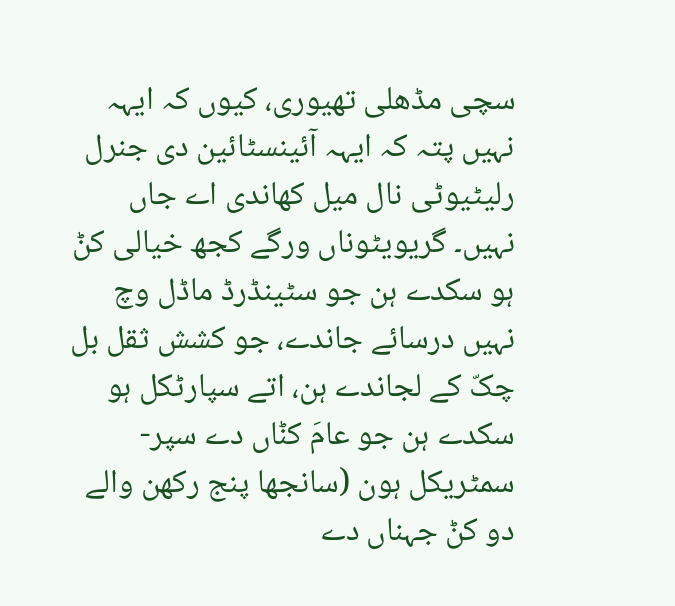سچی مڈھلی تھیوری، کیوں کہ ایہہ نہیں پتہ کہ ایہہ آئینسٹائین دی جنرل رلیٹیوٹی نال میل کھاندی اے جاں نہیں۔ گریویٹوناں ورگے کجھ خیالی کݨ ہو سکدے ہن جو سٹینڈرڈ ماڈل وچ نہیں درسائے جاندے، جو کشش ثقل بل چکّ کے لجاندے ہن، اتے سپارٹکل ہو سکدے ہن جو عامَ کݨاں دے سپر-سمٹریکل ہون (سانجھا پنج رکھن والے دو کݨ جہناں دے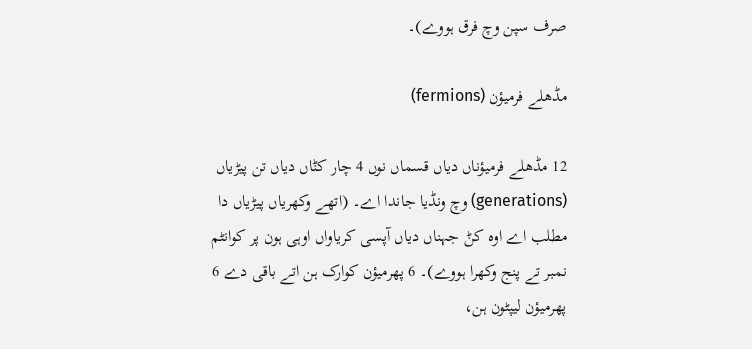صرف سپن وچ فرق ہووے)۔

مڈھلے فرمیؤن (fermions)

12 مڈھلے فرمیؤناں دیاں قسماں نوں 4 چار کݨاں دیاں تن پیڑیاں (generations) وچ ونڈیا جاندا اے۔ (اتھے وکھریاں پیڑیاں دا مطلب اے اوہ کݨ جہناں دیاں آپسی کریاواں اوہی ہون پر کوانٹم نمبر تے پنج وکھرا ہووے)۔ 6 پھرمیؤن کوارک ہن اتے باقی دے 6 پھرمیؤن لیپٹون ہن،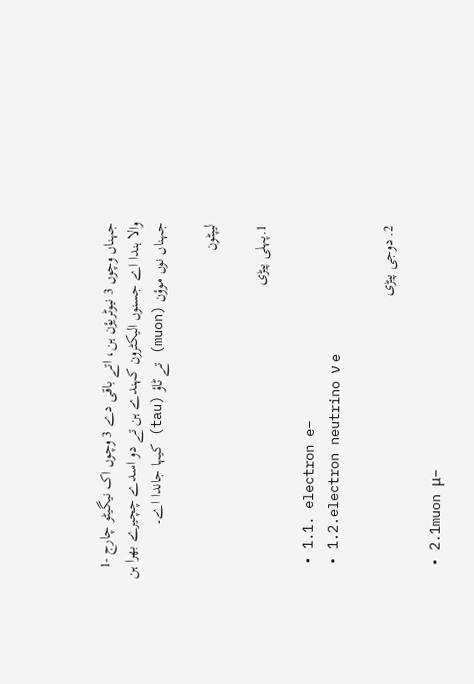جہناں وچوں 3 نیوٹریؤن ہن، اتے باقی دے 3 وچوں اک نیگیٹو چارج -1 والا ہندا اے جسنوں الیکٹرون کہندے ہن تے دو اسدے چچیرے بھرا ہن جہناں نوں موؤن (muon) تے ٹاؤ (tau) کیہا جاندا اے۔

لیپٹون

1.پہلی پیڑی

  • 1.1. electron e−
  • 1.2.electron neutrino ν e

2. دوجی پیڑی

  • 2.1muon μ−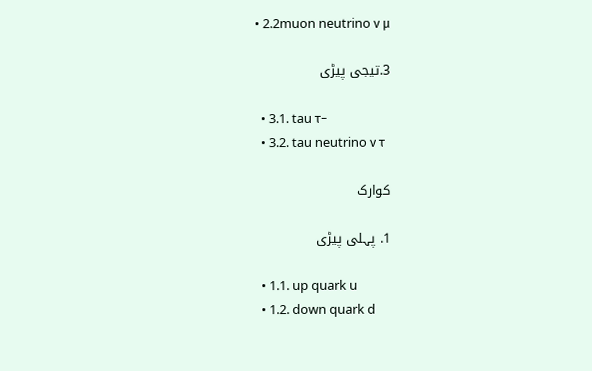• 2.2muon neutrino ν μ

3.تیجی پیڑی

  • 3.1. tau τ−
  • 3.2. tau neutrino ν τ

کوارک

1. پہلی پیڑی

  • 1.1. up quark u
  • 1.2. down quark d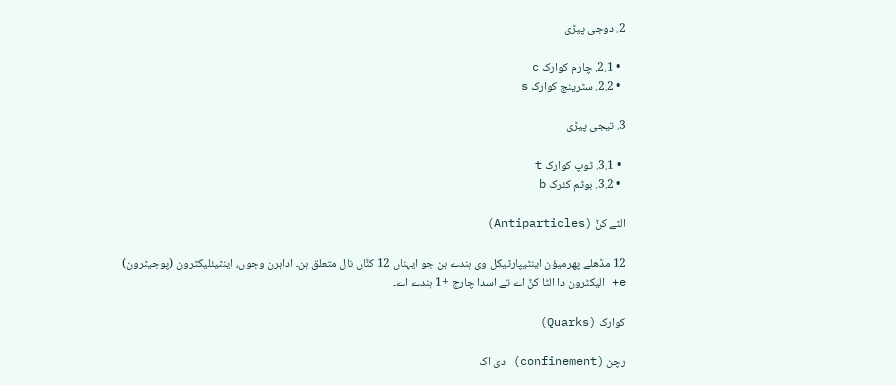2. دوجی پیڑی

  • 2.1. چارم کوارک c
  • 2.2. سٹرینج کوارک s

3. تیجی پیڑی

  • 3.1. ٹوپ کوارک t
  • 3.2. بوٹم کئرک b

الٹے کݨ (Antiparticles)

12 مڈھلے پھرمیؤن اینٹیپارٹیکل وی ہندے ہن جو ایہناں 12 کݨاں نال متعلق ہن۔ اداہرن وجوں، اینٹیئلیکٹرون (پوجیٹرون) e+ الیکٹرون دا الٹا کݨ اے تے اسدا چارج +1 ہندے اے۔

کوارک (Quarks)

رچن (confinement) دی اک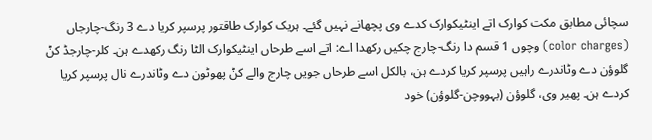سچائی مطابق مکت کوارک اتے اینٹیکوارک کدے وی پچھانے نہیں گئے۔ ہریک کوارک طاقتور پرسپر کریا دے 3 رنگ-چارجاں (color charges) وچوں 1 قسم دا رنگ-چارج چکیں رکھدا اے: اتے اسے طرحاں اینٹیکوارک الٹا رنگ رکھدے ہن۔ کلر-چارجڈ کݨ گلوؤن دے وٹاندرے راہیں پرسپر کریا کردے ہن، بالکل اسے طرحاں جویں چارج والے کݨ پھوٹون دے وٹاندرے نال پرسپر کریا کردے ہن۔ پھیر وی، گلوؤن (بہووچن-گلوؤن) خود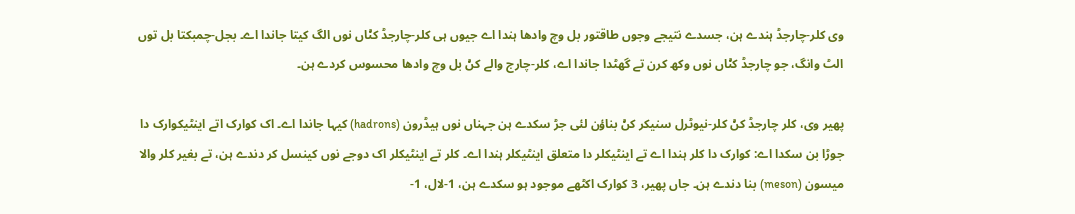وی کلر-چارجڈ ہندے ہن، جسدے نتیجے وجوں طاقتور بل وچ وادھا ہندا اے جیوں ہی کلر-چارجڈ کݨاں نوں الگ کیتا جاندا اے۔ بجل-چمبکتا بل توں الٹ وانگ، جو چارجڈ کݨاں نوں وکھ کرن تے گھٹدا جاندا اے، کلر-چارج والے کݨ بل وچ وادھا محسوس کردے ہن۔

پھیر وی، کلر چارجڈ کݨ کلر-نیوٹرل سنیکر کݨ بناؤن لئی جڑ سکدے ہن جہناں نوں ہیڈرون (hadrons) کیہا جاندا اے۔ اک کوارک اتے اینٹیکوارک دا جوڑا بن سکدا اے: کوارک دا کلر ہندا اے تے اینٹیکلر دا متعلق اینٹیکلر ہندا اے۔ کلر تے اینٹیکلر اک دوجے نوں کینسل کر دندے ہن، تے بغیر کلر والا میسون (meson) بنا دندے ہن۔ جاں پھیر، 3 کوارک اکٹھے موجود ہو سکدے ہن، 1-لال، 1-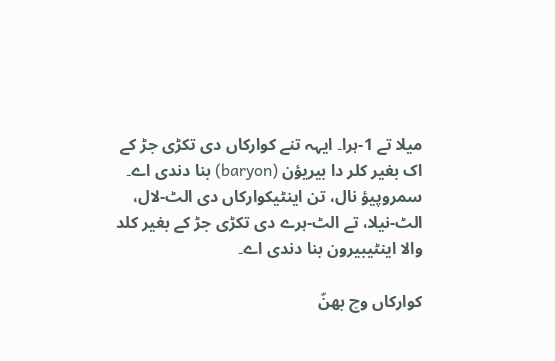میلا تے 1-ہرا۔ ایہہ تنے کوارکاں دی تکڑی جڑ کے اک بغیر کلر دا بیریؤن (baryon) بنا دندی اے۔ سمروپیؤ نال، تن اینٹیکوارکاں دی الٹ-لال، الٹ-نیلا، تے الٹ-ہرے دی تکڑی جڑ کے بغیر کلد والا اینٹیبیرون بنا دندی اے۔

کوارکاں وچ بھنّ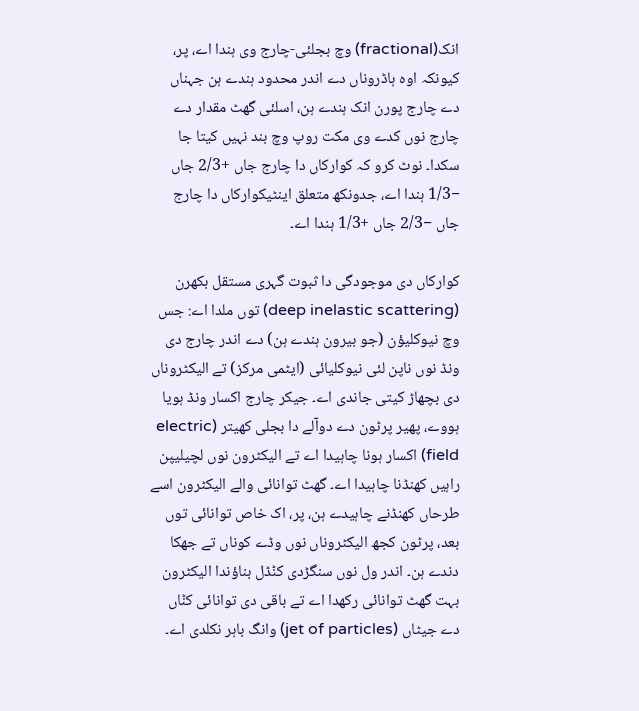انک(fractional) وچ بجلئی-چارج وی ہندا اے، پر، کیونکہ اوہ ہاڈروناں دے اندر محدود ہندے ہن جہناں دے چارج پورن انک ہندے ہن، اسلئی گھٹ مقدار دے چارج نوں کدے وی مکت روپ وچ بند نہیں کیتا جا سکدا۔ نوٹ کرو کہ کوارکاں دا چارج جاں +2/3 جاں −1/3 ہندا اے، جدونکھ متعلق اینٹیکوارکاں دا چارج جاں −2/3 جاں +1/3 ہندا اے۔

کوارکاں دی موجودگی دا ثبوت گہری مستقل بکھرن (deep inelastic scattering) توں ملدا اے: جس وچ نیوکلیؤن (جو بیرون ہندے ہن) دے اندر چارج دی ونڈ نوں ناپن لئی نیوکلیائی (ایٹمی مرکز) تے الیکٹروناں دی بچھاڑ کیتی جاندی اے۔ جیکر چارج اکسار ونڈ ہویا ہووے، پھیر پرٹون دے دوآلے دا بجلی کھیتر (electric field) اکسار ہونا چاہیدا اے تے الیکٹرون نوں لچیلیپن راہیں کھنڈنا چاہیدا اے۔ گھٹ توانائی والے الیکٹرون اسے طرحاں کھنڈنے چاہیدے ہن، پر، اک خاص توانائی توں بعد، پرٹون کجھ الیکٹروناں نوں وڈے کوناں تے جھکا دندے ہن۔ اندر ول نوں سنگڑدی کݨڈل بناؤندا الیکٹرون بہت گھٹ توانائی رکھدا اے تے باقی دی توانائی کݨاں دے جیٹاں (jet of particles) وانگ باہر نکلدی اے۔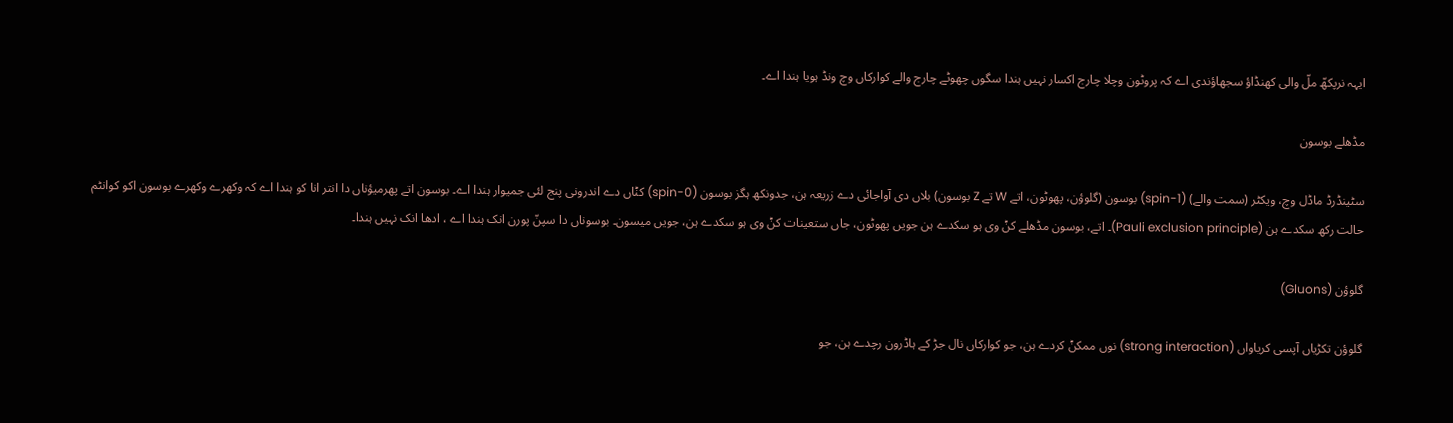ایہہ نرپکھّ ملّ والی کھنڈاؤ سجھاؤندی اے کہ پروٹون وچلا چارج اکسار نہیں ہندا سگوں چھوٹے چارج والے کوارکاں وچ ونڈ ہویا ہندا اے۔

مڈھلے بوسون

سٹینڈرڈ ماڈل وچ، ویکٹر (سمت والے) (spin-1) بوسون (گلوؤن، پھوٹون، اتے W تے Z بوسون) بلاں دی آواجائی دے زریعہ ہن، جدونکھ ہگز بوسون (spin-0) کݨاں دے اندرونی پنج لئی جمیوار ہندا اے۔ بوسون اتے پھرمیؤناں دا انتر انا کو ہندا اے کہ وکھرے وکھرے بوسون اکو کوانٹم حالت رکھ سکدے ہن (Pauli exclusion principle)۔ اتے، بوسون مڈھلے کݨ وی ہو سکدے ہن جویں پھوٹون، جاں ستعینات کݨ وی ہو سکدے ہن، جویں میسون۔ بوسوناں دا سپنّ پورن انک ہندا اے ، ادھا انک نہیں ہندا۔

گلوؤن (Gluons)

گلوؤن تکڑیاں آپسی کریاواں (strong interaction) نوں ممکݨ کردے ہن، جو کوارکاں نال جڑ کے ہاڈرون رچدے ہن، جو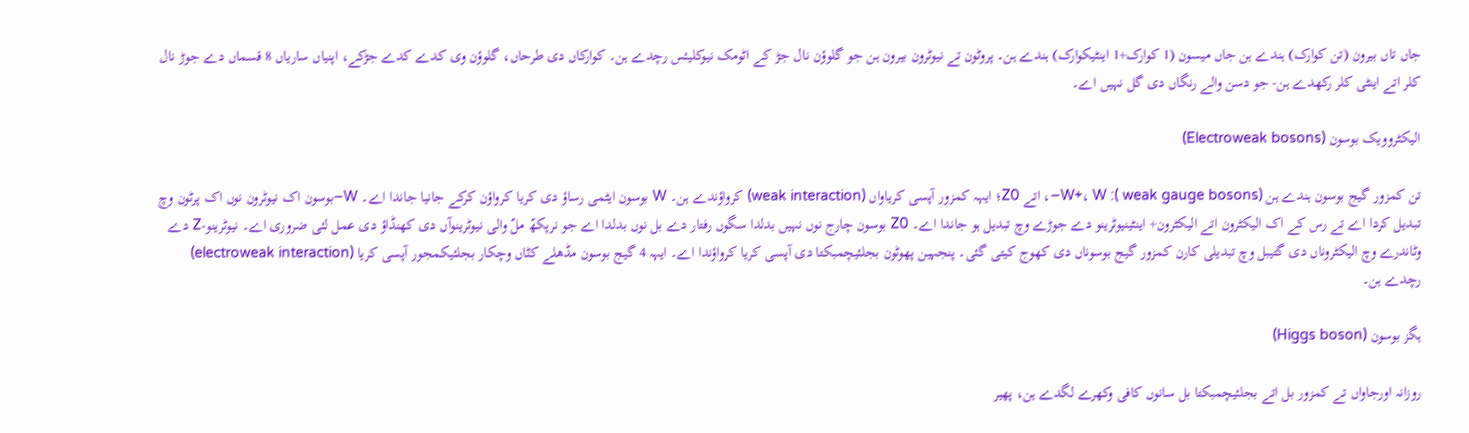جاں تاں بیرون (تن کوارک) ہندے ہن جاں میسون (1 کوارک+1 اینٹیکوارک) ہندے ہن۔ پروٹون تے نیوٹرون بیرون ہن جو گلوؤن نال جڑ کے اٹومک نیوکلیئس رچدے ہن۔ کوارکاں دی طرحاں، گلوؤن وی کدے کدے جڑکے، اپنیاں ساریاں 8 قسماں دے جوڑ نال کلر اتے اینٹی کلر رکھدے ہن- جو دسن والے رنگاں دی گل نہیں اے۔

الیکٹروویک بوسون (Electroweak bosons)

تن کمزور گیج بوسون ہندے ہن (weak gauge bosons ): W+، W−، اتے Z0؛ ایہہ کمزور آپسی کریاواں (weak interaction) کرواؤندے ہن۔ W بوسون ایٹمی رساؤ دی کریا کرواؤن کرکے جانیا جاندا اے۔ W−بوسون اک نیوٹرون نوں اک پرٹون وچ تبدیل کردا اے تے رس کے اک الیکٹرون اتے الیکٹرون+ اینٹینیوٹرینو دے جوڑے وچ تبدیل ہو جاندا اے۔ Z0 بوسون چارج نوں نہیں بدلدا سگوں رفتار دے بل نوں بدلدا اے جو نرپکھّ ملّ والی نیوٹرینوآں دی کھنڈاؤ دی عمل لئی ضروری اے۔ نیوٹرینو-Z دے وٹاندرے وچ الیکٹروناں دی گتیبل وچ تبدیلی کارن کمزور گیج بوسوناں دی کھوج کیتی گئی۔ پنجہین پھوٹون بجلئیچمبکتا دی آپسی کریا کرواؤندا اے۔ ایہہ 4 گیج بوسون مڈھلے کݨاں وچکار بجلئیکمجور آپسی کریا (electroweak interaction) رچدے ہن۔

ہگز بوسون (Higgs boson)

روزانہ اورجاواں تے کمزور بل اتے بجلئیچمبکتا بل سانوں کافی وکھرے لگدے ہن، پھیر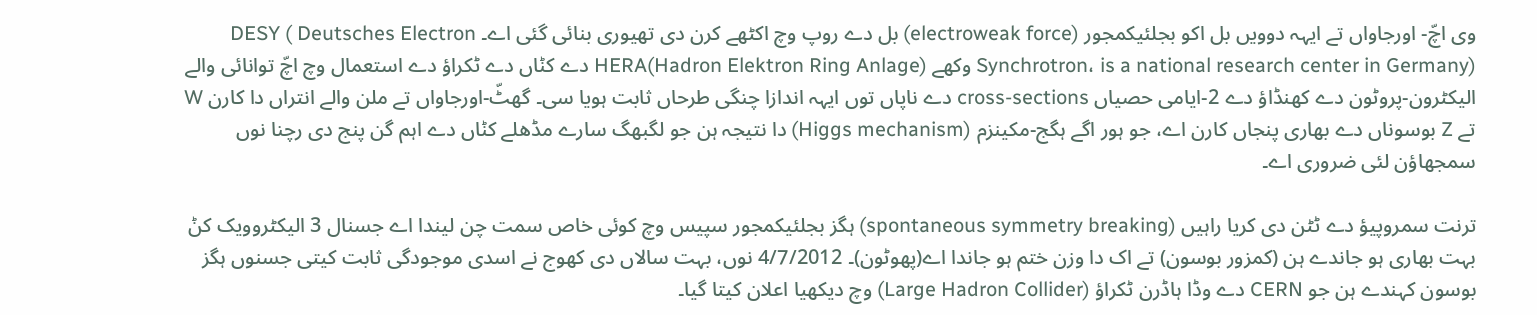وی اچّ- اورجاواں تے ایہہ دوویں بل اکو بجلئیکمجور (electroweak force) بل دے روپ وچ اکٹھے کرن دی تھیوری بنائی گئی اے۔ DESY ( Deutsches Electron Synchrotron، is a national research center in Germany) وکھے HERA(Hadron Elektron Ring Anlage) دے کݨاں دے ٹکراؤ دے استعمال وچ اچّ توانائی والے الیکٹرون-پروٹون دے کھنڈاؤ دے 2-ایامی حصیاں cross-sections دے ناپاں توں ایہہ اندازا چنگی طرحاں ثابت ہویا سی۔ گھٹّ-اورجاواں تے ملن والے انتراں دا کارن W تے Z بوسوناں دے بھاری پنجاں کارن اے، جو ہور اگے ہگج-مکینزم (Higgs mechanism) دا نتیجہ ہن جو لگبھگ سارے مڈھلے کݨاں دے اہم گن پنج دی رچنا نوں سمجھاؤن لئی ضروری اے۔

ترنت سمروپیؤ دے ٹٹن دی کریا راہیں (spontaneous symmetry breaking) ہگز بجلئیکمجور سپیس وچ کوئی خاص سمت چن لیندا اے جسنال 3 الیکٹروویک کݨ بہت بھاری ہو جاندے ہن (کمزور بوسون) تے اک دا وزن ختم ہو جاندا اے(پھوٹون)۔ 4/7/2012 نوں، بہت سالاں دی کھوج نے اسدی موجودگی ثابت کیتی جسنوں ہگز بوسون کہندے ہن جو CERN دے وڈا ہاڈرن ٹکراؤ (Large Hadron Collider) وچ دیکھیا اعلان کیتا گیا۔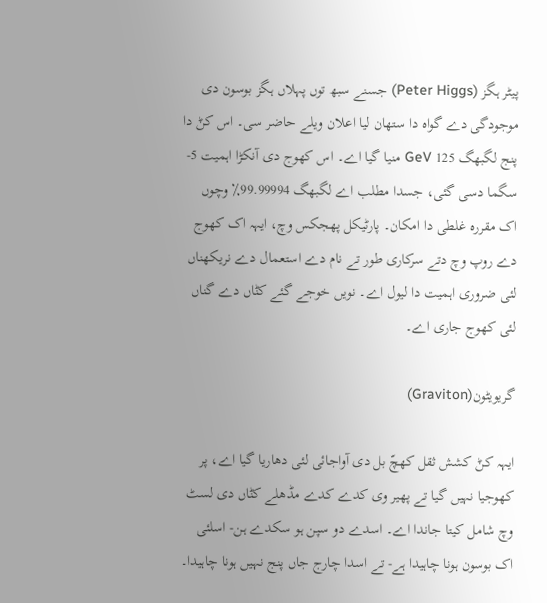پیٹر ہگز (Peter Higgs) جسنے سبھ توں پہلاں ہگز بوسون دی موجودگی دے گواہ دا ستھان لیا اعلان ویلے حاضر سی۔ اس کݨ دا پنج لگبھگ 125 GeV منیا گیا اے۔ اس کھوج دی آنکڑا اہمیت 5-سگما دسی گئی، جسدا مطلب اے لگبھگ 99.99994٪ وچوں اک مقررہ غلطی دا امکان۔ پارٹیکل پھجکس وچ، ایہہ اک کھوج دے روپ وچ دتے سرکاری طور تے نام دے استعمال دے نریکھناں لئی ضروری اہمیت دا لیول اے۔ نویں خوجے گئے کݨاں دے گناں لئی کھوج جاری اے۔

گریویٹون(Graviton)

ایہہ کݨ کشش ثقل کھچّ بل دی آواجائی لئی دھاریا گیا اے، پر کھوجیا نہیں گیا تے پھیر وی کدے کدے مڈھلے کݨاں دی لسٹ وچ شامل کیتا جاندا اے۔ اسدے دو سپن ہو سکدے ہن- اسلئی اک بوسون ہونا چاہیدا ہے- تے اسدا چارج جاں پنج نہیں ہونا چاہیدا۔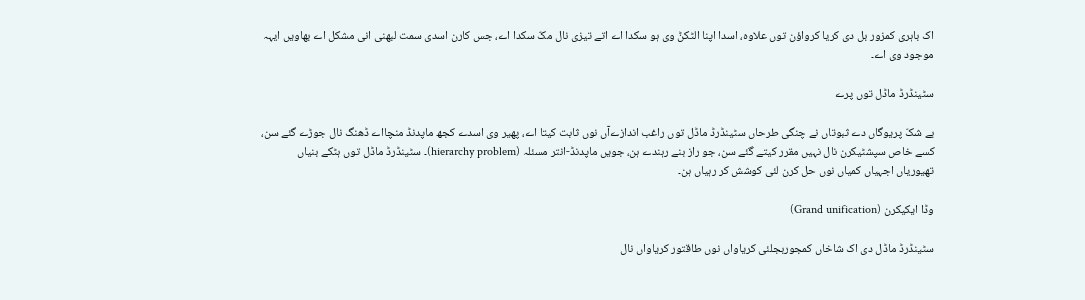اک باہری کمزور بل دی کریا کرواؤن توں علاوہ، اسدا اپنا الٹکݨ وی ہو سکدا اے اتے تیزی نال مکّ سکدا اے، جس کارن اسدی سمت لبھنی انی مشکل اے بھاویں ایہہ موجود وی اے۔

سٹینڈرڈ ماڈل توں پرے

بے شکّ پریوگاں دے ثبوتاں نے چنگی طرحاں سٹینڈرڈ ماڈل توں راغب اندازےآں نوں ثابت کیتا اے، پھیر وی اسدے کجھ ماپدنڈ منچااے ڈھنگ نال جوڑے گئے سن، کسے خاص سپشٹیکرن نال نہیں مقرر کیتے گئے سن، جو راز بنے رہندے ہن، جویں ماپدنڈ-انتر مسئلہ (hierarchy problem)۔ سٹینڈرڈ ماڈل توں ہٹکے بنیاں تھیوریاں اجہیاں کمیاں نوں حل کرن لئی کوشش کر رہیاں ہن۔

وڈا ایکیکرن (Grand unification)

سٹینڈرڈ ماڈل دی اک شاخاں کمجوربجلئی کریاواں نوں طاقتور کریاواں نال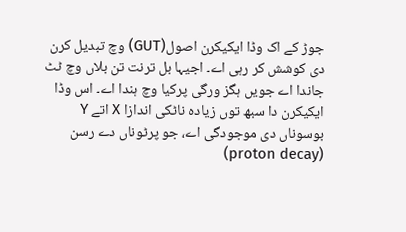جوڑ کے اک وڈا ایکیکرن اصول(GUT) وچ تبدیل کرن دی کوشش کر رہی اے۔ اجیہا بل ترنت تن بلاں وچ ٹٹ جاندا اے جویں ہگز ورگی پرکیا وچ ہندا اے۔ اس وڈا ایکیکرن دا سبھ توں زیادہ ناٹکی اندازا X اتے Y بوسوناں دی موجودگی اے، جو پرٹوناں دے رسن (proton decay)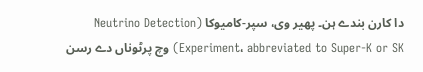دا کارن بندے ہن۔ پھیر وی، سپر-کامیوکا (Neutrino Detection Experiment، abbreviated to Super-K or SK) وچ پرٹوناں دے رسن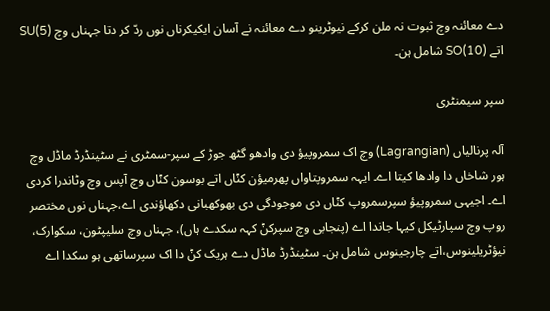دے معائنہ وچ ثبوت نہ ملن کرکے نیوٹرینو دے معائنہ نے آسان ایکیکرناں نوں ردّ کر دتا جہناں وچ SU(5) اتے SO(10) شامل ہن۔

سپر سیمنٹری

آلہ پرنالیاں (Lagrangian) وچ اک سمروپیؤ دی وادھو گٹھ جوڑ کے سپر-سمٹری نے سٹینڈرڈ ماڈل وچ ہور شاخاں دا وادھا کیتا اے۔ ایہہ سمروپتاواں پھرمیؤن کݨاں اتے بوسون کݨاں وچ آپس وچ وٹاندرا کردی اے۔ اجیہی سمروپیؤ سپرسمروپ کݨاں دی موجودگی دی بھوکھبانی دکھاؤندی اے،جہناں نوں مختصر روپ وچ سپارٹیکل کیہا جاندا اے (پنجابی وچ سپرکݨ کہہ سکدے ہاں)، جہناں وچ سلیپٹون، سکوارک، نیؤٹریلینوس،اتے چارجینوس شامل ہن۔ سٹینڈرڈ ماڈل دے ہریک کݨ دا اک سپرساتھی ہو سکدا اے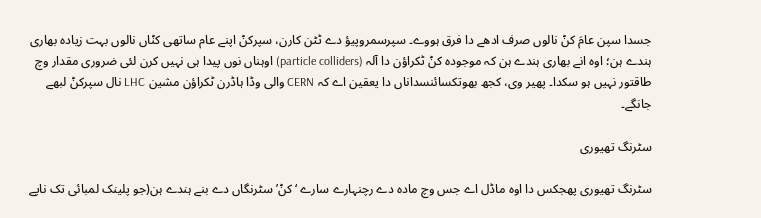جسدا سپن عامَ کݨ نالوں صرف ادھے دا فرق ہووے۔ سپرسمروپیؤ دے ٹٹن کارن، سپرکݨ اپنے عام ساتھی کݨاں نالوں بہت زیادہ بھاری ہندے ہن؛ اوہ انے بھاری ہندے ہن کہ موجودہ کݨ ٹکراؤن دا آلہ (particle colliders) اوہناں نوں پیدا ہی نہیں کرن لئی ضروری مقدار وچ طاقتور نہیں ہو سکدا۔ پھیر وی، کجھ بھوتکسائنسداناں دا یعقین اے کہ CERN والی وڈا ہاڈرن ٹکراؤن مشین LHC نال سپرکݨ لبھے جانگے۔

سٹرنگ تھیوری

سٹرنگ تھیوری پھجکس دا اوہ ماڈل اے جس وچ مادہ دے رچنہارے سارے ‘کݨ’ سٹرنگاں دے بنے ہندے ہن(جو پلینک لمبائی تک ناپے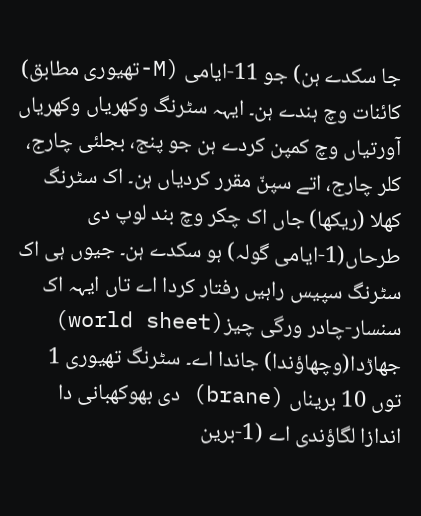جا سکدے ہن) جو 11-ایامی (M-تھیوری مطابق) کائنات وچ ہندے ہن۔ ایہہ سٹرنگ وکھریاں وکھریاں آورتیاں وچ کمپن کردے ہن جو پنج، بجلئی چارج، کلر چارج، اتے سپنّ مقرر کردیاں ہن۔ اک سٹرنگ کھلا (ریکھا) جاں اک چکر وچ بند لوپ دی طرحاں(1-ایامی گولہ) ہو سکدے ہن۔ جیوں ہی اک سٹرنگ سپیس راہیں رفتار کردا اے تاں ایہہ اک سنسار-چادر ورگی چیز(world sheet) جھاڑدا(وچھاؤندا) جاندا اے۔ سٹرنگ تھیوری 1 توں 10 بریناں (brane) دی بھوکھبانی دا اندازا لگاؤندی اے (1-برین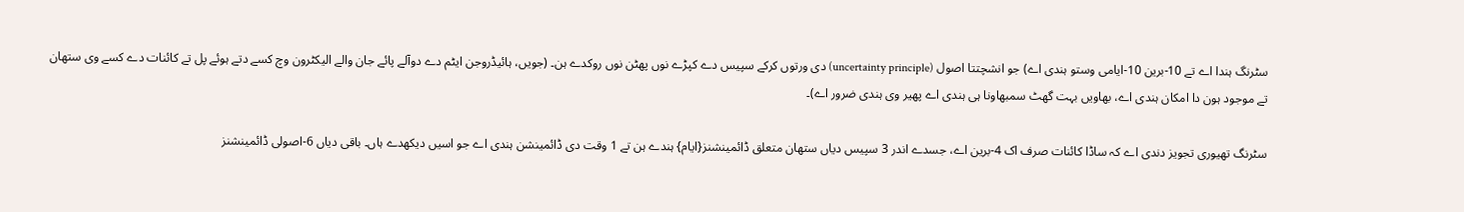سٹرنگ ہندا اے تے 10-برین 10-ایامی وستو ہندی اے) جو انشچتتا اصول (uncertainty principle) دی ورتوں کرکے سپیس دے کپڑے نوں پھٹن نوں روکدے ہن۔ (جویں، ہائیڈروجن ایٹم دے دوآلے پائے جان والے الیکٹرون وچ کسے دتے ہوئے پل تے کائنات دے کسے وی ستھان تے موجود ہون دا امکان ہندی اے، بھاویں بہت گھٹ سمبھاونا ہی ہندی اے پھیر وی ہندی ضرور اے)۔

سٹرنگ تھیوری تجویز دندی اے کہ ساڈا کائنات صرف اک 4-برین اے، جسدے اندر 3 سپیس دیاں ستھان متعلق ڈائمینشنز{ایام} ہندے ہن تے 1 وقت دی ڈائمینشن ہندی اے جو اسیں دیکھدے ہاں۔ باقی دیاں 6-اصولی ڈائمینشنز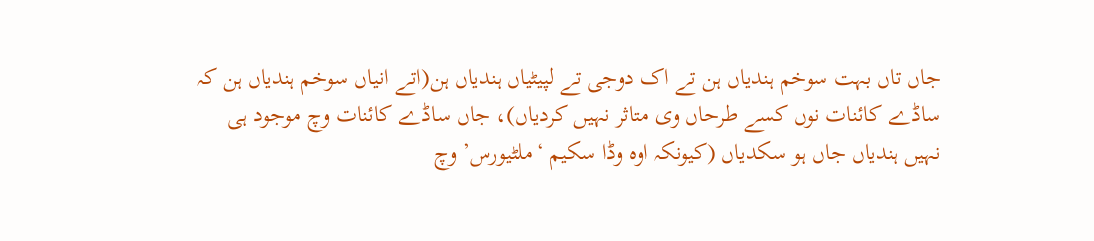جاں تاں بہت سوخم ہندیاں ہن تے اک دوجی تے لپیٹیاں ہندیاں ہن(اتے انیاں سوخم ہندیاں ہن کہ ساڈے کائنات نوں کسے طرحاں وی متاثر نہیں کردیاں)، جاں ساڈے کائنات وچ موجود ہی نہیں ہندیاں جاں ہو سکدیاں (کیونکہ اوہ وڈا سکیم ‘ملٹیورس’ وچ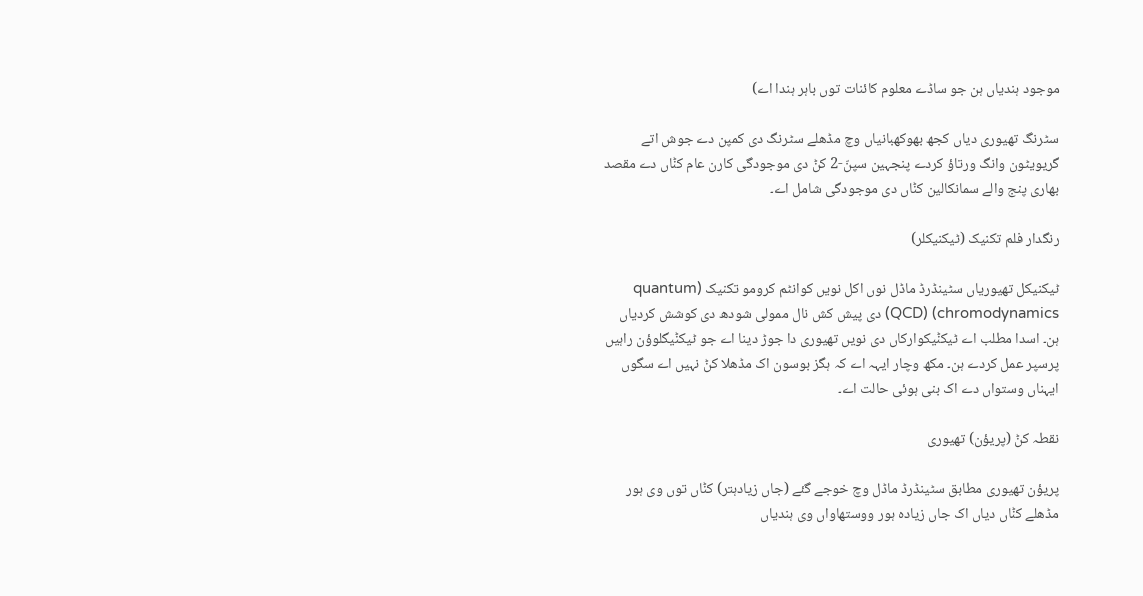موجود ہندیاں ہن جو ساڈے معلوم کائنات توں باہر ہندا اے)

سٹرنگ تھیوری دیاں کجھ بھوکھبانیاں وچ مڈھلے سٹرنگ دی کمپن دے جوش اتے گریویٹون وانگ ورتاؤ کردے پنجہین سپنّ-2 کݨ دی موجودگی کارن عام کݨاں دے مقصد بھاری پنج والے سمانکالین کݨاں دی موجودگی شامل اے۔

رنگدار فلم تکنیک (ٹیکنیکلر)

ٹیکنیکل تھیوریاں سٹینڈرڈ ماڈل نوں اکل نویں کوانٹم کرومو تکنیک (quantum chromodynamics) (QCD) دی پیش کش نال ممولی شودھ دی کوشش کردیاں ہن۔ اسدا مطلب اے ٹیکݨیکوارکاں دی نویں تھیوری دا جوڑ دینا اے جو ٹیکݨیگلوؤن راہیں پرسپر عمل کردے ہن۔ مکھ وچار ایہہ اے کہ ہگز بوسون اک مڈھلا کݨ نہیں اے سگوں ایہناں وستواں دے اک بنی ہوئی حالت اے۔

نقطہ کݨ (پریؤن) تھیوری

پریؤن تھیوری مطابق سٹینڈرڈ ماڈل وچ خوجے گئے (جاں زیادہتر) کݨاں توں وی ہور مڈھلے کݨاں دیاں اک جاں زیادہ ہور ووستھاواں وی ہندیاں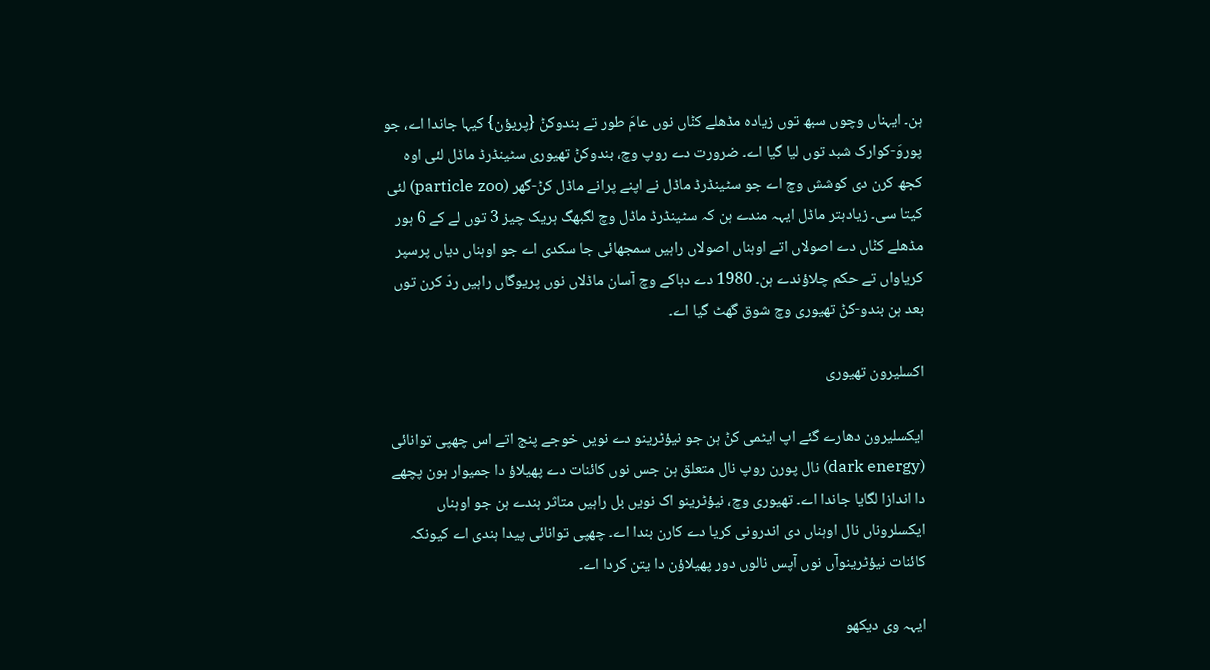ہن۔ ایہناں وچوں سبھ توں زیادہ مڈھلے کݨاں نوں عامَ طور تے بندوکݨ {پریؤن} کیہا جاندا اے، جو پوروَ-کوارک شبد توں لیا گیا اے۔ ضرورت دے روپ وچ، بندوکݨ تھیوری سٹینڈرڈ ماڈل لئی اوہ کجھ کرن دی کوشش وچ اے جو سٹینڈرڈ ماڈل نے اپنے پرانے ماڈل کݨ-گھر (particle zoo) لئی کیتا سی۔ زیادہتر ماڈل ایہہ مندے ہن کہ سٹینڈرڈ ماڈل وچ لگبھگ ہریک چیز 3 توں لے کے 6 ہور مڈھلے کݨاں دے اصولاں اتے اوہناں اصولاں راہیں سمجھائی جا سکدی اے جو اوہناں دیاں پرسپر کریاواں تے حکم چلاؤندے ہن۔ 1980 دے دہاکے وچ آسان ماڈلاں نوں پریوگاں راہیں ردّ کرن توں بعد ہن بندو-کݨ تھیوری وچ شوق گھٹ گیا اے۔

اکسلیرون تھیوری

ایکسلیرون دھارے گئے اپ ایٹمی کݨ ہن جو نیؤٹرینو دے نویں خوجے پنج اتے اس چھپی توانائی (dark energy) نال پورن روپ نال متعلق ہن جس نوں کائنات دے پھیلاؤ دا جمیوار ہون پچھے دا اندازا لگایا جاندا اے۔ تھیوری وچ، نیؤٹرینو اک نویں بل راہیں متاثر ہندے ہن جو اوہناں ایکسلروناں نال اوہناں دی اندرونی کریا دے کارن بندا اے۔ چھپی توانائی پیدا ہندی اے کیونکہ کائنات نیؤٹرینوآں نوں آپس نالوں دور پھیلاؤن دا یتن کردا اے۔

ایہہ وی دیکھو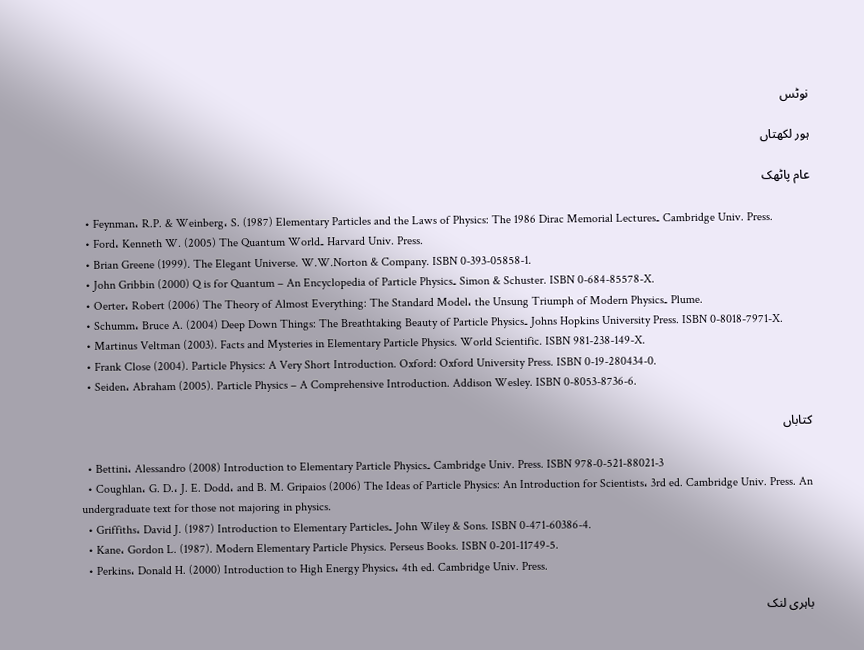نوٹس

ہور لکھتاں

عام پاٹھک

  • Feynman، R.P. & Weinberg، S. (1987) Elementary Particles and the Laws of Physics: The 1986 Dirac Memorial Lectures۔ Cambridge Univ. Press.
  • Ford، Kenneth W. (2005) The Quantum World۔ Harvard Univ. Press.
  • Brian Greene (1999). The Elegant Universe. W.W.Norton & Company. ISBN 0-393-05858-1.
  • John Gribbin (2000) Q is for Quantum – An Encyclopedia of Particle Physics۔ Simon & Schuster. ISBN 0-684-85578-X.
  • Oerter، Robert (2006) The Theory of Almost Everything: The Standard Model، the Unsung Triumph of Modern Physics۔ Plume.
  • Schumm، Bruce A. (2004) Deep Down Things: The Breathtaking Beauty of Particle Physics۔ Johns Hopkins University Press. ISBN 0-8018-7971-X.
  • Martinus Veltman (2003). Facts and Mysteries in Elementary Particle Physics. World Scientific. ISBN 981-238-149-X.
  • Frank Close (2004). Particle Physics: A Very Short Introduction. Oxford: Oxford University Press. ISBN 0-19-280434-0.
  • Seiden، Abraham (2005). Particle Physics – A Comprehensive Introduction. Addison Wesley. ISBN 0-8053-8736-6.

کتاباں

  • Bettini، Alessandro (2008) Introduction to Elementary Particle Physics۔ Cambridge Univ. Press. ISBN 978-0-521-88021-3
  • Coughlan، G. D.، J. E. Dodd، and B. M. Gripaios (2006) The Ideas of Particle Physics: An Introduction for Scientists، 3rd ed. Cambridge Univ. Press. An undergraduate text for those not majoring in physics.
  • Griffiths، David J. (1987) Introduction to Elementary Particles۔ John Wiley & Sons. ISBN 0-471-60386-4.
  • Kane، Gordon L. (1987). Modern Elementary Particle Physics. Perseus Books. ISBN 0-201-11749-5.
  • Perkins، Donald H. (2000) Introduction to High Energy Physics، 4th ed. Cambridge Univ. Press.

باہری لنک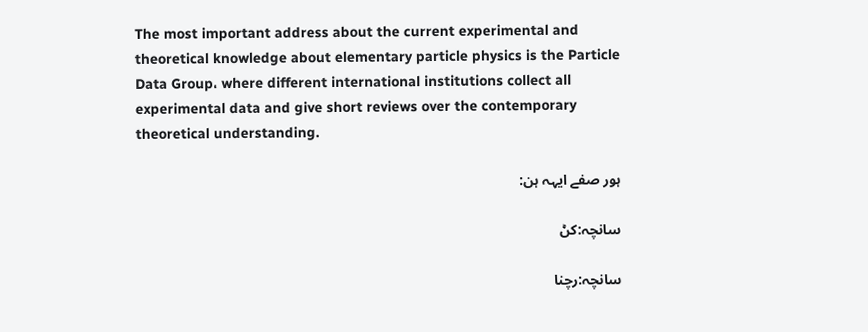The most important address about the current experimental and theoretical knowledge about elementary particle physics is the Particle Data Group، where different international institutions collect all experimental data and give short reviews over the contemporary theoretical understanding.

ہور صفے ایہہ ہن:

سانچہ:کݨ

سانچہ:رچنا